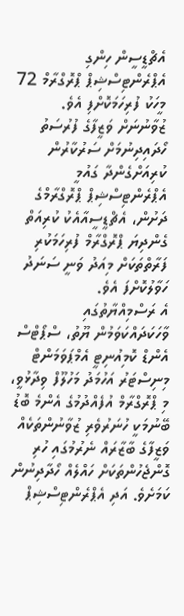އެޗްޑީސީން ހިންގި އެޕްރެންޓިސްޝިޕް ޕްރޮގްރާމް 72 މީހަކު ފުރިހަމަކޮށްފި އެވެ.
ޒުވާނުނަށް ވަޒީފާގެ ފުރުސަތު ހޯދައިދިނުމަށް ސަރުކާރުން ކުރިއަށްގެންދާ ގައުމީ އެޕްރެންޓިސްޝިޕް ޕްރޮގްރާމްގެ ދަށުން، އެޗްޑީސީއާއެކު ކުރިއަތް ގެންދިޔަ ޕްރޮގްރާމް ފުރިހަމަކުރި ފަރާތްތަކަށް މިއަދު ވަނީ ސަނަދު ހަވާލުކޮށްފަ އެވެ.
އެ ރަސްމިއްޔާތުގައި ވާހަކަދައްކަވަމުން ޔޫތު، ސްޕޯޓްސް އެންޑް ކޮމިއުނިޓީ އެމްޕަވަމަންޓް މިނިސްޓަރު އަހުމަދު މަހުލޫފް ވިދާޅުވީ، މި ޕްރޮގްރާމް އުފެއްދުމުގެ އެންމެ ބޮޑު ބޭނުމަކީ ހުނަރުވެރި ޒުވާނުންތަކެއް ވަޒީފާގެ ބާޒާރައް ނެރުމުގައި ހުރި ގޮންޖެހުންތަކަށް ހައްލެއް ހޯދާދިނުން ކަމަށެވެ. އަދި އެޕްރެންޓިސްޝިޕް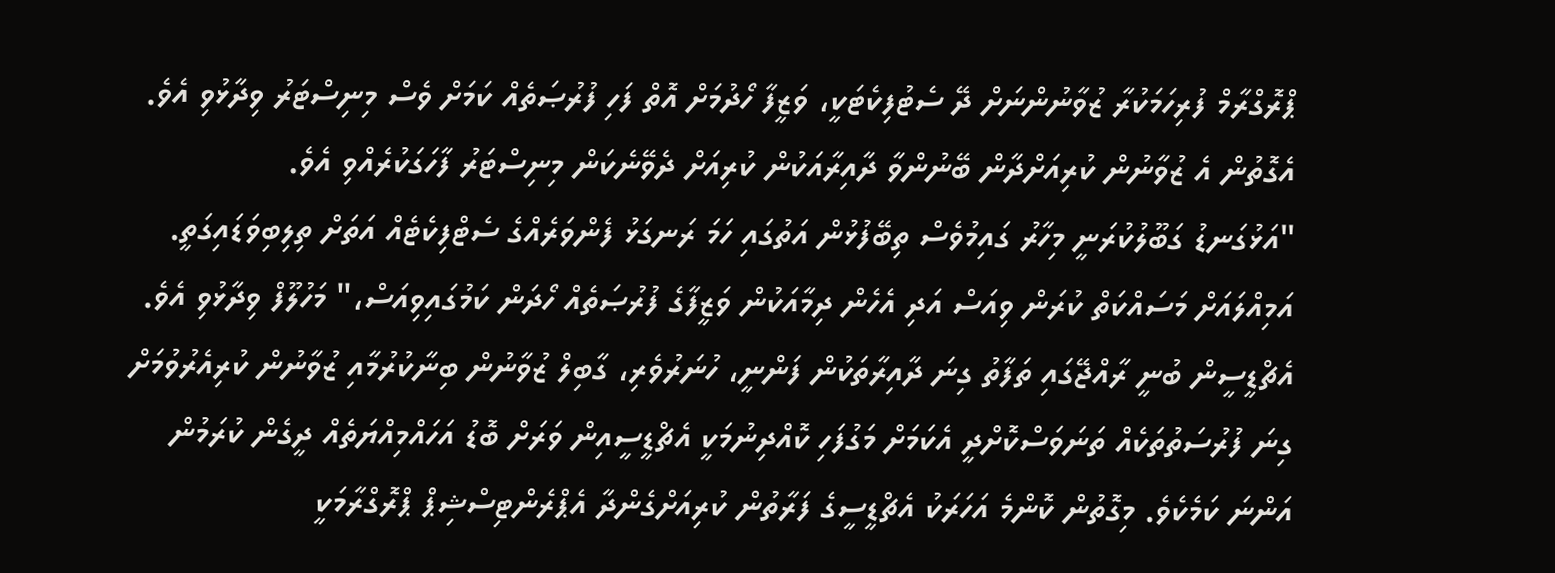ޕްރޮގްރާމް ފުރިހަމަކުރާ ޒުވާނުންނަށް ދޭ ސެޓުފިކެޓަކީ، ވަޒީފާ ހޯދުމަށް އޮތް ފަހި ފުރުޞަތެއް ކަމަށް ވެސް މިނިސްޓަރު ވިދާޅުވި އެވެ. އެގޮތުން އެ ޒުވާނުން ކުރިއަށްދާން ބޭނުންވާ ދާއިރާއަކުން ކުރިއަށް ދެވޭނެކަން މިނިސްޓަރު ފާހަގަކުރެއްވި އެވެ.
"އަޅުގަނޑު ގަބޫލުކުރަނީ މިހާރު ގައިމުވެސް ތިބޭފުޅުން އަތުގައި ހަމަ ރަނގަޅު ފެންވަރެއްގެ ސެޓްފިކެޓެއް އަތަށް ތިލިބިވަޑައިގަތީ. އަމިއްލައަށް މަސައްކަތް ކުރަން ވިއަސް އަދި އެހެން ދިމާއަކުން ވަޒީފާގެ ފުރުޞަތެއް ހޯދަން ކަމުގައިވިއަސް،" މަހުލޫފް ވިދާޅުވި އެވެ.
އެޗްޑީސީން ބުނީ ރާއްޖޭގައި ތަފާތު ގިނަ ދާއިރާތަކުން ފަންނީ، ހުނަރުވެރި، ގާބިލް ޒުވާނުން ބިނާކުރުމާއި ޒުވާނުން ކުރިއެރުވުމަށް ގިނަ ފުރުސަތުތަކެއް ތަނަވަސްކޮށްދީ އެކަމަށް މަގުފަހި ކޮއްދިނުމަކީ އެޗްޑީސީއިން ވަރަށް ބޮޑު އަހައްމިއްޔަތެއް ދީގެން ކުރަމުން އަންނަ ކަމެކެވެ. މިގޮތުން ކޮންމެ އަހަރަކު އެޗްޑީސީގެ ފަރާތުން ކުރިއަށްގެންދާ އެޕްރެންޓިސްޝިޕް ޕްރޮގްރާމަކީ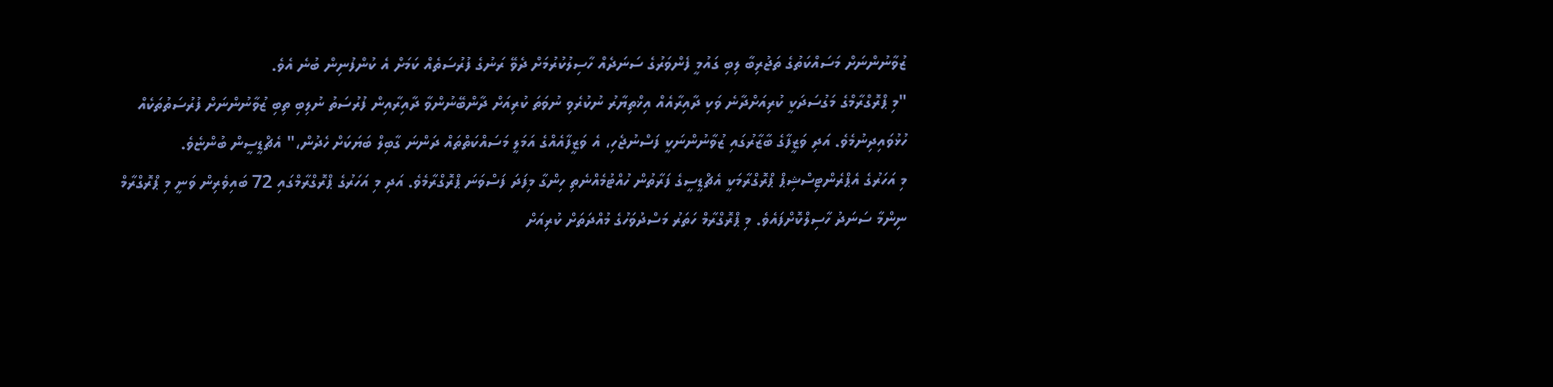ޒުވާނުންނަށް މަސައްކަތުގެ ތަޖުރިބާ ލިބި ގައުމީ ފެންވަރުގެ ސަނަދެއް ހާސިލުކުރުމަށް ދެވޭ ރަނުގެ ފުރުސަތެއް ކަމަށް އެ ކުންފުނިން ބުނެ އެވެ.
"މި ޕްރޮގްރާމްގެ މަގުސަދަކީ ކުރިއަށްދާނެ ވަކި ދާއިރާއެއް އިޚްތިޔާރު ނުކުރެވި ނުވަތަ ކުރިއަށް ދާންބޭނުންވާ ދާއިރާއިން ފުރުސަތު ނުލިބި ތިބި ޒުވާނުންނަށް ފުރުސަތުތަކެއް ހުޅުވައިދިނުމެވެ. އަދި ވަޒީފާގެ ބާޒާރުގައި ޒުވާނުންނަކީ ފަސްނުޖެހި، އެ ވަޒީފާއެއްގެ އަމަލީ މަސައްކަތްތައް ދަންނަ ގާބިލް ބަޔަކަށް ހެދުން،" އެޗްޑީސީން ބުންޏެވެ.
މި އަހަރުގެ އެޕްރެންޓިސްޝިޕް ޕްރޮގްރާމަކީ އެޗްޑީސީގެ ފަރާތުން ހުއްޓުމެއްނެތި ހިންގާ މިފަދަ ފަސްވަނަ ޕްރޮގްރާމެވެ. އަދި މި އަހަރުގެ ޕްރޮގްރާމްގައި 72 ބައިވެރިން ވަނީ މި ޕްރޮގްރާމް ނިންމާ ސަނަދު ހާސިލްކޮށްފައެވެ. މި ޕްރޮގްރާމް ހަތަރު މަސްދުވަހުގެ މުއްދަތަށް ކުރިއަށް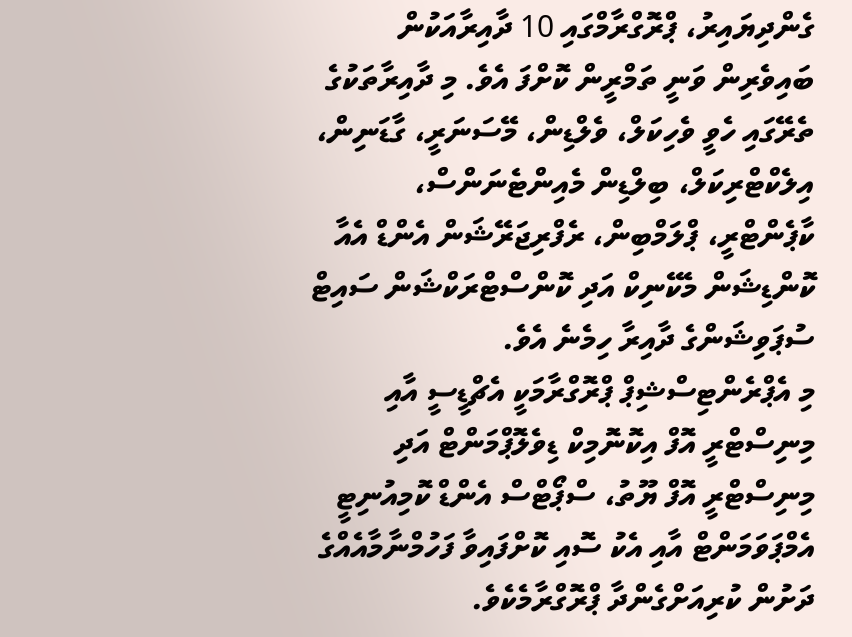ގެންދިޔައިރު، ޕްރޮގްރާމްގައި 10 ދާއިރާއަކުން ބައިވެރިން ވަނީ ތަމްރީން ކޮށްފަ އެވެ. މި ދާއިރާތަކުގެ ތެރޭގައި ހެވީ ވެހިކަލް، ވެލްޑިން، މޭސަނަރީ، ގާޑަނިން، އިލެކްޓްރިކަލް، ބިލްޑިން މެއިންޓެނަންސް، ކާޕެންޓްރީ، ޕްލަމްބިން، ރެފްރިޖަރޭޝަން އެންޑް އެއާ ކޮންޑިޝަން މެކޭނިކް އަދި ކޮންސްޓްރަކްޝަން ސައިޓް ސުޕަވިޝަންގެ ދާއިރާ ހިމެނެ އެވެ.
މި އެޕްރެންޓިސްޝިޕް ޕްރޮގްރާމަކީ އެޗްޑީސީ އާއި މިނިސްޓްރީ އޮފް އިކޮނޮމިކް ޑިވެލޮޕްމަންޓް އަދި މިނިސްޓްރީ އޮފް ޔޫތު، ސްޕޯޓްސް އެންޑް ކޮމިއުނިޓީ އެމްޕަވަމަންޓް އާއި އެކު ސޮއި ކޮށްފައިވާ ފަހުމްނާމާއެއްގެ ދަށުން ކުރިއަށްގެންދާ ޕްރޮގްރާމެކެވެ.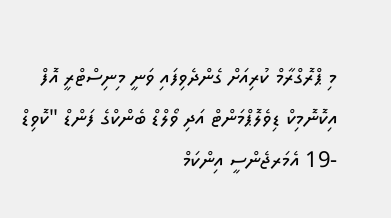މި ޕްރޮގްރާމް ކުރިއަށް ގެންދެވިފައި ވަނީ މިނިސްޓްރީ އޮފް އިކޮނޮމިކް ޑިވެލޮޕްމަންޓް އަދި ވޯލްޑް ބެންކްގެ ފަންޑް "ކޮވިޑް -19 އެމަރޖެންސީ އިންކަމް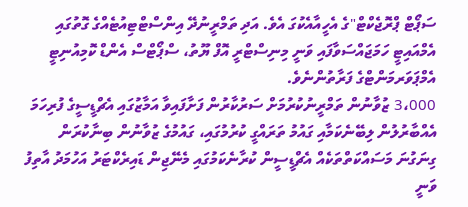ސަޕޯޓް ޕްރޮޖެކްޓް"ގެ އެހީއާއެކުގަ އެވެ. އަދި ތަމްރީނުދޭ އިންސްޓްޓިއުޓެއްގެ ގޮތުގައި އެމްއައިޓީ ހަމަޖައްސަވާފައި ވަނީ މިނިސްޓްރީ އޮފް ޔޫތު، ސްޕޯޓްސް އެންޑް ކޮމިއުނިޓީ އެމްޕަވަރމަންޓްގެ ފަރާތުންނެވެ.
3،000 ޒުވާނުން ތަމްރީނުކުރުމަށް ސަރުކާރުން ފަށާފައިވާ އަމާޒުގައި އެޗްޑީސީގެ ފުރިހަމަ އެއްބާރުލުން ލިބޭނެކަމާއި ގައުމު ތަރައްގީ ކުރުމުގައި، ގައުމުގެ ޒުވާނުން ބިނާކުރަން ގިނަގުނަ މަސައްކަތްތަކެއް އެޗްޑީސީން ކުރާނެކަމުގައި މެނޭޖިން ޑައިރެކްޓަރު އަހުމަދު އާތިފު ވަނީ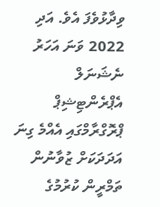ވިދާޅުވެފަ އެވެ. އަދި 2022 ވަނަ އަހަރު ނެޝަނަލް އެޕްރެންޓިޝިޕް ޕްރޮގްރާމްގައި އެއްމެ ގިނަ އަދަދަކަށް ޒުވާނުން ތަމްރީން ކުރުމުގެ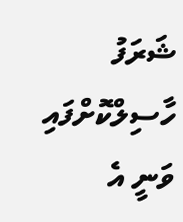ޝަރަފު ހާސިލްކޮށްފައި ވަނީ އެ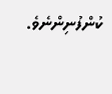ކުންފުނިންނެވެ.